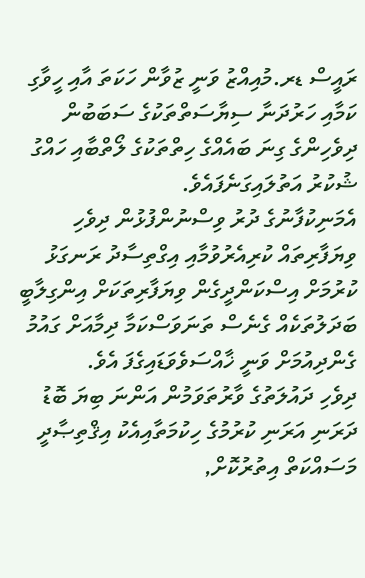ރައީސް ޑރ.މުއިއްޒު ވަނީ ޒުވާން ހަކަތަ އާއި ހީވާގި ކަމާއި ހަރުދަނާ ސިޔާސަތްތަކުގެ ސަބަބުން ދިވެހިންގެ ގިނަ ބައެއްގެ ހިތްތަކުގެ ލޯތްބާއި ހައްގު ޝުކުރު އަތުލައިގަނެފައެވެ.
އެމަނިކުފާނުގެ ދުރު ވިސްނުންފުޅުން ދިވެހި ވިޔަފާރިތައް ކުރިއެރުވުމާއި އިގްތިސާދު ރަނގަޅު ކުރުމަށް އިސްކަންދީގެން ވިޔަފާރިތަކަށް އިންގިލާބީ ބަދަލުތަކެއް ގެނެސް ތަނަވަސްކަމާ ދިމާއަށް ގައުމު ގެންދިއުމަށް ވަނީ ޚާއްސަވެވަޑައިގެފަ އެވެ.
ދިވެހި ދައުލަތުގެ ވާރުތަވަމުން އަންނަ ބިޔަ ބޮޑު ދަރަނި އަރަނި ކުރުމުގެ ހިކުމަތާއިއެކު އިޤްތިޞާދީ މަސައްކަތް އިތުރުކޮށް,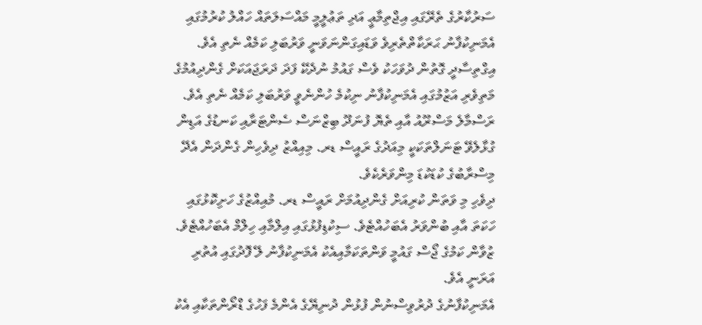ސަރުކާރުގެ ތެރޭގައި އިޖްތިމާޢީ އަދި ތަޢުލީމީ މައްސަލަތައް ހައްލު ކުރުމުގައި އެމަނިކުފާނު ޙަރަކާތްތެރިވެ ވަޑައިގަންނަވަނީ ވަރުބަލި ކަމެއް ނެތި އެވެ.
އިގްތިސާދީ ގޮތުން ދުވަހަކު ވެސް ގައުމު ނުދެކޭ ފަދަ ދަރަޖައަކަށް ގެންދިއުމުގެ މަތިވެރި އަޒުމުގައި އެމަނިކުފާނު ނިކުމެ ހުންނެވީ ވަރުބަލި ކަމެއް ނެތި އެވެ.
ރަސްމާލެ މަސްރޫއު އާއި ތެޔޮ ފުނަދޫ ބިޒްނަސް ސެންޓަރާއި ކަނޑުގެ އަޑިން ގުޅާލެވޭ ޓަނަލްތަކަކީ މިއަދުގެ ރައީސް ޑރ. މިއިއްޒު ދިވެހިން ގެންދަން އެދޭ މިސްރާބުގެ ކުޑަކުޑަ މިންވަރެކެވެ.
ދިވެހި މި ވަތަން ކުރިއަށް ގެންދިއުމަށް ރައީސް ޑރ. މުއިއްޒުގެ ހަށިކޮޅުގައި ހަކަތަ އާއި ބުންވަރު އެބަހުއްޓެވެ. ސިކުޑިފުޅުގައި އިލްމާއި ހިލްމް އެބަހުއްޓެވެ. ޒުވާން ކަމުގެ ޖޯސް ގައުމީ ވަންތަކަމާއިއެކު އެމަނިކުފާނު ލޭ ފޮދުގައި އުތުރި އަރަނީ އެވެ.
އެމަނިކުފާނުގެ ދުރުވިސްނުން ފުޅުން ދުނިޔޭގެ އެންމެ ފަހުގެ ޑްރޯންތަކާއި އެކު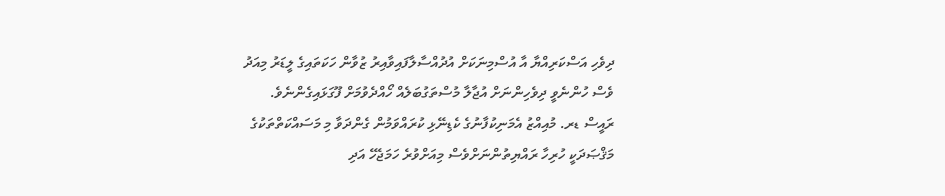ދިވެހި އަސްކަރިއްޔާ އާ އުސްމިނަކަށް އުދުއްސާލާފައިވާއިރު ޒުވާން ހަކަތައިގެ ލީޑަރު މިއަދު ވެސް ހުންނެވީ ދިވެހިންނަށް އުޖާލާ މުސްތަގުބަލެއް ހޯއްދެވުމަށް ފޫގަޅައިގެންނެވެ.
ރައީސް ޑރ. މުއިއްޒު އެމަނިކުފާނުގެ ކެޑިނޭޅި ކުރައްވަމުން ގެންދަވާ މި މަސައްކަތްތަކުގެ މަޤްޞަދަކީ ހުރިހާ ރައްޔިތުންނަށްވެސް މިއަށްވުރެ ހަމަޖެހޭ އަދި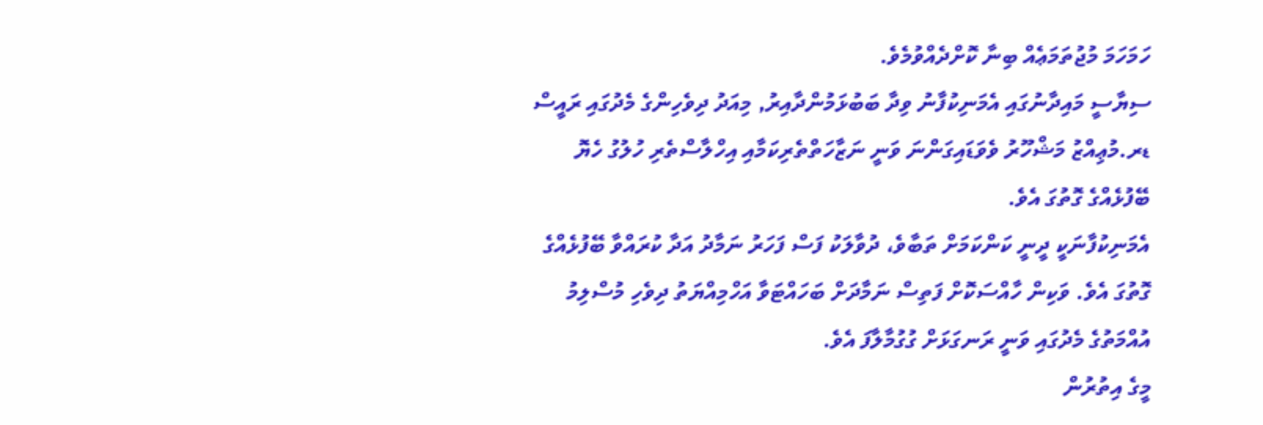ހަމަހަމަ މުޖުތަމަޢެއް ބިނާ ކޮށްދެއްވުމެވެ.
ސިޔާސީ މައިދާނުގައި އެމަނިކުފާނު ވިދާ ބަބުޅަމުންދާއިރު, މިއަދު ދިވެހިންގެ މެދުގައި ރައީސް ޑރ.މުޢިއްޒު މަޝްހޫރު ވެވަޑައިގަންނަ ވަނީ ނަޒާހަތްތެރިކަމާއި އިހްލާސްތެރި ހުލުގު ހެޔޮ ބޭފުޅެއްގެ ގޮތުގަ އެވެ.
އެމަނިކުފާނަކީ ދީނީ ކަންކަމަށް ތަބާވެ، ދުވާލަކު ފަސް ފަހަރު ނަމާދު އަދާ ކުރައްވާ ބޭފުޅެއްގެ ގޮތުގަ އެވެ. ވަކިން ހާއްސަކޮށް ފަތިސް ނަމާދަށް ބަހައްޓަވާ އަހްމިއްޔަތު ދިވެހި މުސްލިމު އުއްމަތުގެ މެދުގައި ވަނީ ރަނގަޅަށް ގުގުމާލާފަ އެވެ.
މީގެ އިތުރުން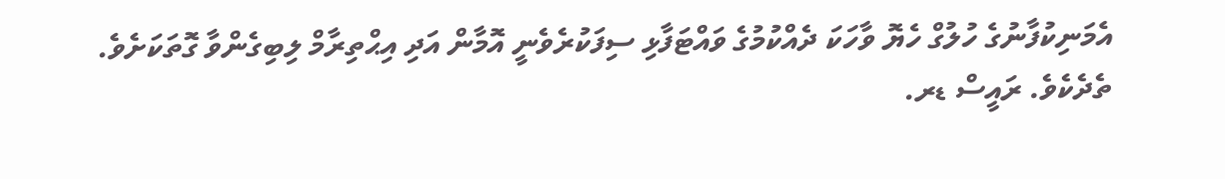އެމަނިކުފާނުގެ ހުލުގް ހެޔޮ ވާހަކަ ދެއްކުމުގެ ވައްޓަފާޅި ސިފަކުރެވެނީ އޮމާން އަދި އިޙްތިރާމް ލިބިގެންވާ ގޮތަކަށެވެ.
ތެދެކެވެ. ރައީސް ޑރ.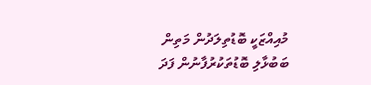މުއިއްޒަކީ ބޮޑުތިލަދުން މަތިން ބަބުޅާލި ބޮޑުތަކުރުފާނުން ފަދަ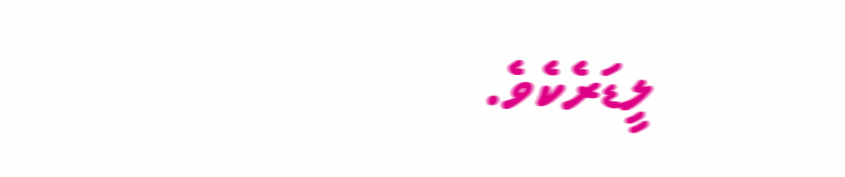ލީޑަރެކެވެ.